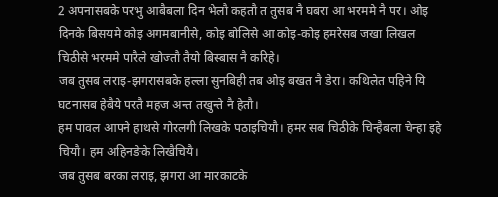2 अपनासबके परभु आबैबला दिन भेलौ कहतौ त तुसब नै घबरा आ भरममे नै पर। ओइ दिनके बिसयमे कोइ अगमबानीसे, कोइ बोलिसे आ कोइ-कोइ हमरेसब जखा लिखल चिठीसे भरममे पारैले खोज्तौ तैयो बिस्बास नै करिहे।
जब तुसब लराइ-झगरासबके हल्ला सुनबिही तब ओइ बखत नै डेरा। कथिलेत पहिने यि घटनासब हेबैये परतै महज अन्त तखुन्ते नै हेतौ।
हम पावल आपने हाथसे गोरलगी लिखके पठाइचियौ। हमर सब चिठीके चिन्हैबला चेन्हा इहे चियौ। हम अहिनङेके लिखैचियै।
जब तुसब बरका लराइ, झगरा आ मारकाटके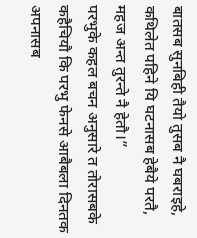बातसब सुनबिही तैयो तुसब नै घबराइहे, कथिलेत पहिने यि घटनासब हेबैये परतै, महज अन्त तुरन्ते नै हेतौ।”
परभुके कहल बचन अनुसारे त तोरासबके कहैचियौ कि परभु फेनसे आबैबला दिनतक अपनासब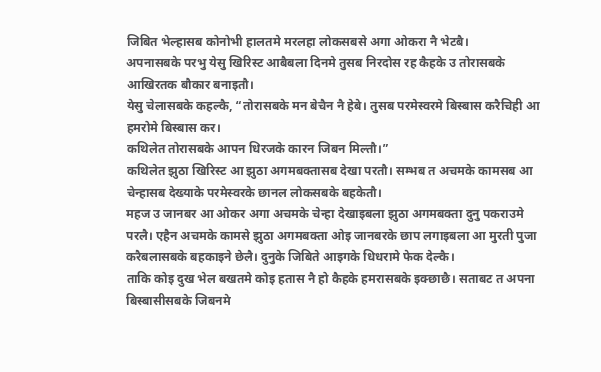जिबित भेल्हासब कोनोभी हालतमे मरलहा लोकसबसे अगा ओकरा नै भेटबै।
अपनासबके परभु येसु खिरिस्ट आबैबला दिनमे तुसब निरदोस रह कैहके उ तोरासबके आखिरतक बौकार बनाइतौ।
येसु चेलासबके कहल्कै, “तोरासबके मन बेचैन नै हेबे। तुसब परमेस्वरमे बिस्बास करैचिही आ हमरोमे बिस्बास कर।
कथिलेत तोरासबके आपन धिरजके कारन जिबन मिल्तौ।”
कथिलेत झुठा खिरिस्ट आ झुठा अगमबक्तासब देखा परतौ। सम्भब त अचमके कामसब आ चेन्हासब देख्याके परमेस्वरके छानल लोकसबके बहकेतौ।
महज उ जानबर आ ओकर अगा अचमके चेन्हा देखाइबला झुठा अगमबक्ता दुनु पकराउमे परलै। एहैन अचमके कामसे झुठा अगमबक्ता ओइ जानबरके छाप लगाइबला आ मुरती पुजा करैबलासबके बहकाइने छेलै। दुनुके जिबिते आइगके धिधरामे फेक देल्कै।
ताकि कोइ दुख भेल बखतमे कोइ हतास नै हो कैहके हमरासबके इक्छाछै। सताबट त अपना बिस्बासीसबके जिबनमे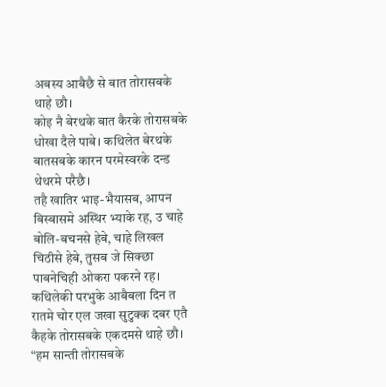अबस्य आबैछै से बात तोरासबके थाहे छौ।
कोइ नै बेरथके बात कैरके तोरासबके धोखा दैले पाबे। कथिलेत बेरथके बातसबके कारन परमेस्वरके दन्ड थेथरमे परैछै।
तहै खातिर भाइ-भैयासब, आपन बिस्बासमे अस्थिर भ्याके रह, उ चाहे बोलि-बचनसे हेबे, चाहे लिखल चिठीसे हेबे, तुसब जे सिक्छा पाबनेचिही ओकरा पकरने रह।
कथिलेकी परभुके आबैबला दिन त रातमे चोर एल जखा सुटुक्क दबर एतै कैहके तोरासबके एकदमसे थाहे छौ।
“हम सान्ती तोरासबके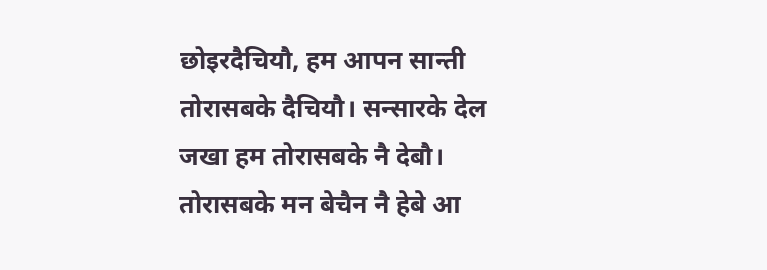छोइरदैचियौ, हम आपन सान्ती तोरासबके दैचियौ। सन्सारके देल जखा हम तोरासबके नै देबौ। तोरासबके मन बेचैन नै हेबे आ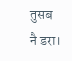तुसब नै डरा।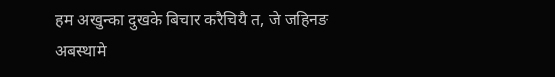हम अखुन्का दुखके बिचार करैचियै त, जे जहिनङ अबस्थामे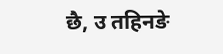छै, उ तहिनङे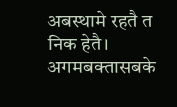अबस्थामे रहतै त निक हेतै।
अगमबक्तासबके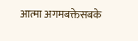आत्मा अगमबक्तेसबके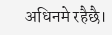अधिनमे रहैछै।